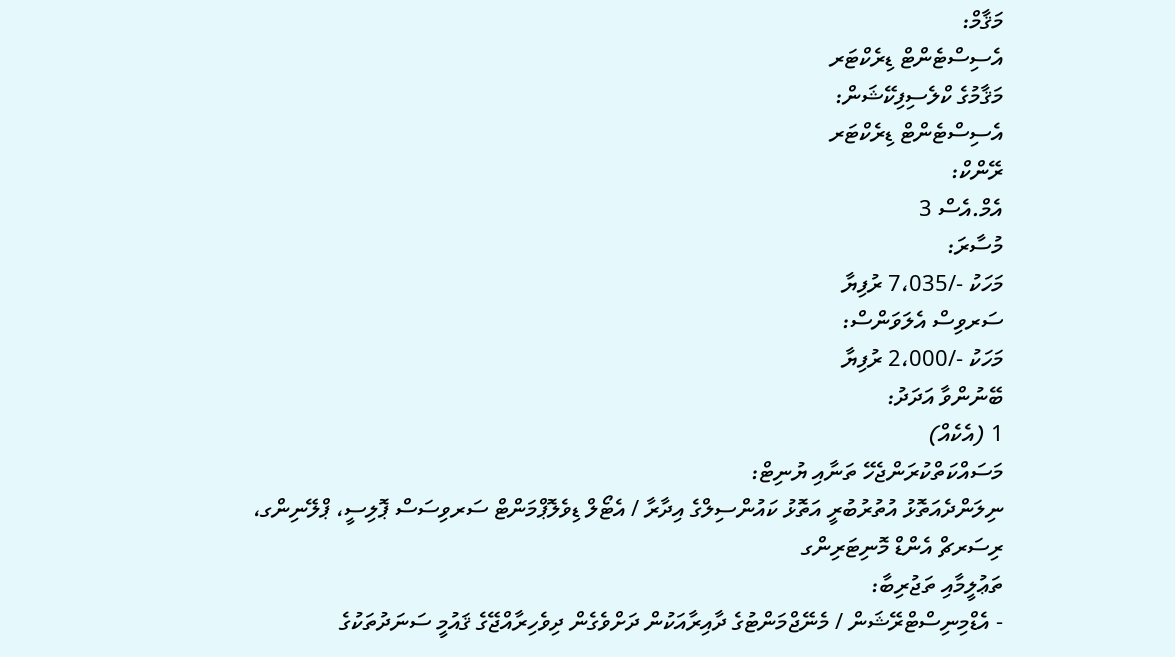މަޤާމް:
އެސިސްޓެންޓް ޑިރެކްޓަރ
މަޤާމުގެ ކްލެސިފިކޭޝަން:
އެސިސްޓެންޓް ޑިރެކްޓަރ
ރޭންކް:
އެމް.އެސް 3
މުސާރަ:
މަހަކު -/7،035 ރުފިޔާ
ސަރވިސް އެލަވަންސް:
މަހަކު -/2،000 ރުފިޔާ
ބޭނުންވާ އަދަދު:
1 (އެކެއް)
މަސައްކަތްކުރަންޖެހޭ ތަނާއި ޔުނިޓް:
ނިލަންދެއަތޮޅު އުތުރުބުރީ އަތޮޅު ކައުންސިލްގެ އިދާރާ / އެޓޯލް ޑިވެލޮޕްމަންޓް ސަރވިސަސް ޕޮލިސީ، ޕްލޭނިންގ، ރިސަރޗް އެންޑް މޮނިޓަރިންގ
ތަޢުލީމާއި ތަޖުރިބާ:
- އެޑްމިނިސްޓްރޭޝަން / މެނޭޖްމަންޓުގެ ދާއިރާއަކުން ދަށްވެގެން ދިވެހިރާއްޖޭގެ ޤައުމީ ސަނަދުތަކުގެ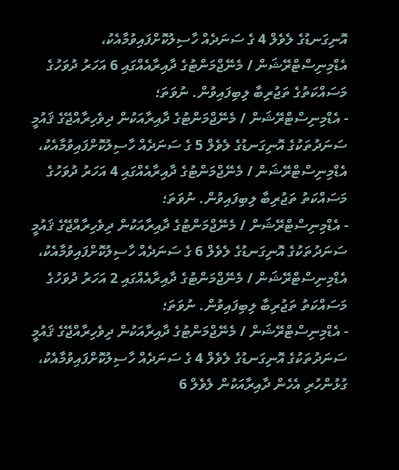އޮނިގަނޑުގެ ލެވެލް 4 ގެ ސަނަދެއް ހާސިލުކޮށްފައިވުމާއެކު، އެޑްމިނިސްޓްރޭޝަން / މެނޭޖްމަންޓުގެ ދާއިރާއެއްގައި 6 އަހަރު ދުވަހުގެ މަސައްކަތުގެ ތަޖުރިބާ ލިބިފައިވުން. ނުވަތަ؛
- އެޑްމިނިސްޓްރޭޝަން / މެނޭޖްމަންޓުގެ ދާއިރާއަކުން ދިވެހިރާއްޖޭގެ ޤައުމީ ސަނަދުތަކުގެ އޮނިގަނޑުގެ ލެވެލް 5 ގެ ސަނަދެއް ހާސިލުކޮށްފައިވުމާއެކު، އެޑްމިނިސްޓްރޭޝަން / މެނޭޖްމަންޓުގެ ދާއިރާއެއްގައި 4 އަހަރު ދުވަހުގެ މަސައްކަތު ތަޖުރިބާ ލިބިފައިވުން. ނުވަތަ؛
- އެޑްމިނިސްޓްރޭޝަން / މެނޭޖްމަންޓުގެ ދާއިރާއަކުން ދިވެހިރާއްޖޭގެ ޤައުމީ ސަނަދުތަކުގެ އޮނިގަނޑުގެ ލެވެލް 6 ގެ ސަނަދެއް ހާސިލުކޮށްފައިވުމާއެކު، އެޑްމިނިސްޓްރޭޝަން / މެނޭޖްމަންޓުގެ ދާއިރާއެއްގައި 2 އަހަރު ދުވަހުގެ މަސައްކަތު ތަޖުރިބާ ލިބިފައިވުން. ނުވަތަ؛
- އެޑްމިނިސްޓްރޭޝަން / މެނޭޖްމަންޓުގެ ދާއިރާއަކުން ދިވެހިރާއްޖޭގެ ޤައުމީ ސަނަދުތަކުގެ އޮނިގަނޑުގެ ލެވެލް 4 ގެ ސަނަދެއް ހާސިލުކޮށްފައިވުމާއެކު، ގުޅުންހުރި އެހެން ދާއިރާއަކުން ލެވެލް 6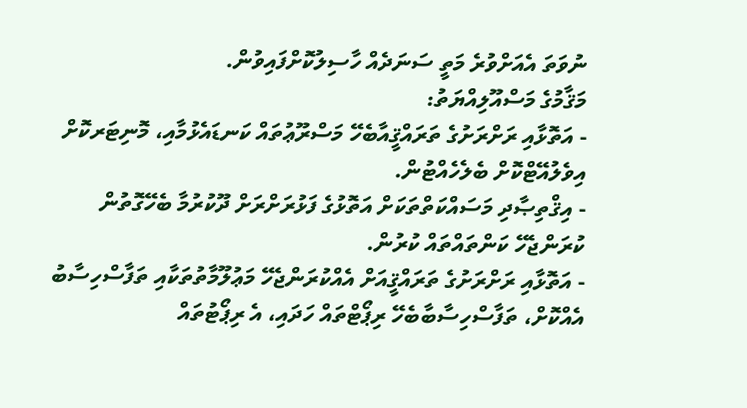ނުވަތަ އެއަށްވުރެ މަތީ ސަނަދެއް ހާސިލުކޮށްފައިވުން.
މަޤާމުގެ މަސްއޫލިއްޔަތު:
- އަތޮޅާއި ރަށްރަށުގެ ތަރައްޤީއާބެހޭ މަސްރޫޢުތައް ކަނޑައެޅުމާއި، މޮނިޓަރކޮށް އިވެލުއޭޓްކޮށް ބެލެހެއްޓުން.
- އިޤްތިޞާދި މަސައްކަތްތަކަށް އަތޮޅުގެ ފަޅުރަށްރަށް ދޫކުރުމާ ބެހޭގޮތުން ކުރަންޖެހޭ ކަންތައްތައް ކުރުން.
- އަތޮޅާއި ރަށްރަށުގެ ތަރައްޤީއަށް އެއްކުރަންޖެހޭ މަޢުލޫމާތުތަކާއި ތަފާސްހިސާބު އެއްކޮށް، ތަފާސްހިސާބާބެހޭ ރިޕޯޓްތައް ހަދައި، އެ ރިޕޯޓުތައް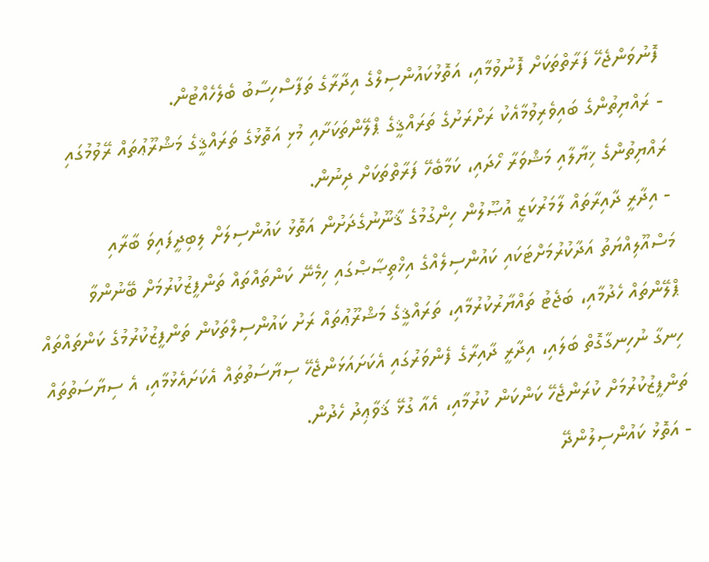ފޮނުވަންޖެހޭ ފަރާތްތަކަށް ފޮނުވުމާއި، އަތޮޅުކައުންސިލްގެ އިދާރާގެ ތަފާސްހިސާބު ބެލެހެއްޓުން.
- ރައްޔިތުންގެ ބައިވެރިވުމާއެކު ރަށްރަށުގެ ތަރައްޤީގެ ޕްލޭންތަކަށާއި މުޅި އަތޮޅުގެ ތަރައްޤީގެ މަޝްރޫޢުތައް ރޭވުމުގައި ރައްޔިތުންގެ ޚިޔާލާއި މަޝްވަރާ ހޯދައި، ކަމާބެހޭ ފަރާތްތަކަށް ދިނުން.
- އިދާރީ ދާއިރާތައް ލާމަރުކަޒީ އުޞޫލުން ހިންގުމުގެ ޤާނޫނުގެދަށުން އަތޮޅު ކައުންސިލަށް ލިބިދީފައިވަ ބާރާއި މަސްއޫލިއްޔަތު އަދާކުރުމަށްޓަކައި ކައުންސިލެއްގެ އިޚްތިޞާޞްގައި ހިމެނޭ ކަންތައްތައް ތަންފީޒުކުރުމަށް ބޭނުންވާ ޕްލޭންތައް ހެދުމާއި، ބަޖެޓު ތައްޔާރުކުރުމާއި، ތަރައްޤީގެ މަޝްރޫޢުތައް ރަށު ކައުންސިލްތަކުން ތަންފީޒުކުރުމުގެ ކަންތައްތައް ހިނގާ ނުހިނގާގޮތް ބަލައި، އިދާރީ ދާއިރާގެ ފެންވަރުގައި އެކަށައަޅަންޖެހޭ ސިޔާސަތުތައް އެކަށައެޅުމާއި، އެ ސިޔާސަތުތައް ތަންފީޒުކުރުމަށް ކުރަންޖެހޭ ކަންކަން ކުރުމާއި، އެއާ ގުޅޭ ޤަވާޢިދު ހެދުން.
- އަތޮޅު ކައުންސިލުންދޭ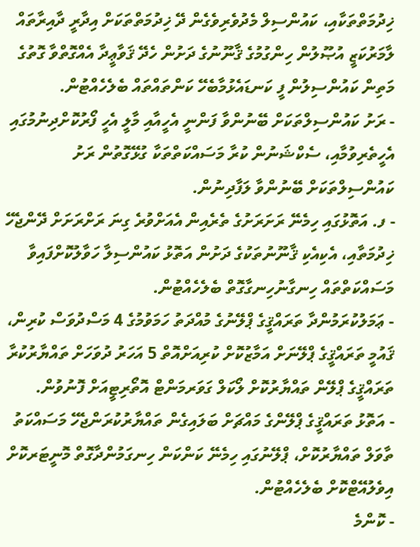ޚިދުމަތްތަކާއި، ކައުންސިލް މެދުވެރިވެގެން ދޭ ޚިދުމަތްތަކަށް އިދާރީ ދާއިރާތައް ލާމަރުކަޒީ އުޞޫލުން ހިންގުމުގެ ޤާނޫނުގެ ދަށުން ހެދޭ ޤަވާޢީދާ އެއްގޮތްވާ ގޮތުގެ މަތިން ކައުންސިލުން ފީ ކަނޑައެޅުމާބެހޭ ކަންތައްތައް ބެލެހެއްޓުން.
- ރަށު ކައުންސިލްތަކަށް ބޭނުންވާ ފަންނީ އެހީއާއި މާލީ އެހީ ފޯރުކޮށްދިނުމުގައި އެހީތެރިވުމާއި، ސެކްޝަނުން ކުރާ މަސައްކަތްތަކާ ގުޅޭގޮތުން ރަށު ކައުންސިލްތަކަށް ބޭނުންވާ ލަފާދިނުން.
- ފ. އަތޮޅުގައި ހިމެނޭ ރަށަރަށުގެ ތެރެއިން އެއަށްވުރެ ގިނަ ރަށްރަށަށް ދޭންޖެހޭ ޚިދުމަތާއި، އެކިއެކި ޤާނޫނުތަކުގެ ދަށުން އަތޮޅު ކައުންސިލާ ހަވާލުކޮށްފައިވާ މަސައްކަތްތައް ހިނގާނުހިނގާގޮތް ބެލެހެއްޓުން.
- ޢަމަލުކުރަމުންދާ ތަރައްޤީގެ ޕްލޭނުގެ މުއްދަތު ހަމަވުމުގެ 4 މަސްދުވަސް ކުރިން، ޤައުމީ ތަރައްޤީގެ ޕްލޭނަށް އަމާޒުކޮށް ކުރިއަށްއޮތް 5 އަހަރު ދުވަހަށް ތައްޔާރުކުރާ ތަރައްޤީގެ ޕްލޭން ތައްޔާރުކޮށް ލޯކަލް ގަވަރމަންޓް އޮތޯރިޓީއަށް ފޮނުވުން.
- އަތޮޅު ތަރައްޤީގެ ޕްލޭންގެ މައްޗަށް ބަލައިގެން ތައްޔާރުކުރަންޖެހޭ މަސައްކަތު ތާވަލް ތައްޔާރުކޮށް، ޕްލޭނުގައި ހިމެނޭ ކަންކަން ހިނގަމުންދާގޮތް މޮނީޓަރކޮށް އިވެލުއޭޓްކޮށް ބެލެހެއްޓުން.
- ކޮންމެ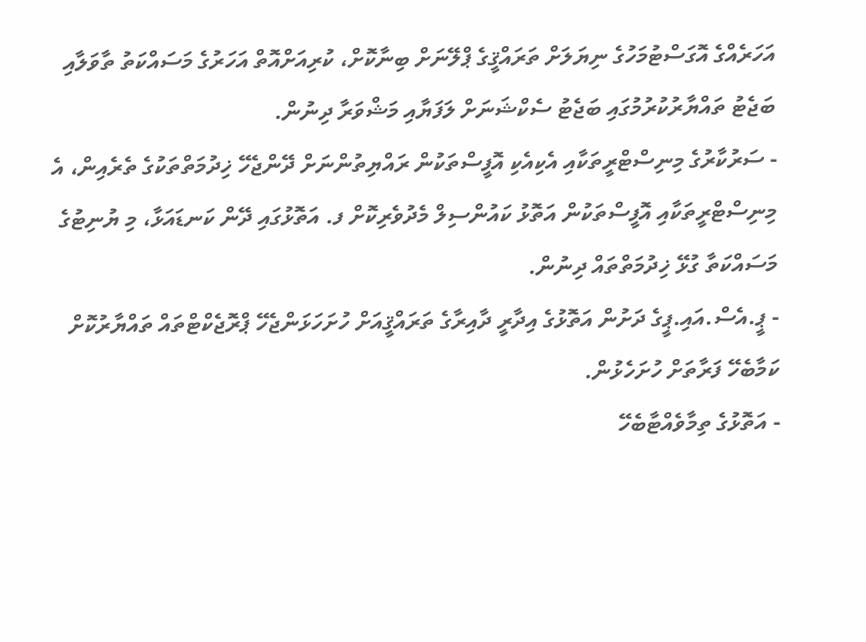އަހަރެއްގެ އޮގަސްޓުމަހުގެ ނިޔަލަށް ތަރައްޤީގެ ޕްލޭނަށް ބިނާކޮށް، ކުރިއަށްއޮތް އަހަރުގެ މަސައްކަތު ތާވަލާއި ބަޖެޓު ތައްޔާރުކުރުމުގައި ބަޖެޓު ސެކްޝަނަށް ލަފަޔާއި މަޝްވަރާ ދިނުން.
- ސަރުކާރުގެ މިނިސްޓްރީތަކާއި އެކިއެކި އޮފީސްތަކުން ރައްޔިތުންނަށް ދޭންޖެހޭ ޚިދުމަތްތަކުގެ ތެރެއިން، އެ މިނިސްޓްރީތަކާއި އޮފީސްތަކުން އަތޮޅު ކައުންސިލް މެދުވެރިކޮށް ފ. އަތޮޅުގައި ދޭން ކަނޑައަޅާ، މި ޔުނިޓުގެ މަސައްކަތާ ގުޅޭ ޚިދުމަތްތައް ދިނުން.
- ޕީ.އެސް.އައި.ޕީގެ ދަށުން އަތޮޅުގެ އިދާރީ ދާއިރާގެ ތަރައްޤީއަށް ހުށަހަޅަންޖެހޭ ޕްރޮޖެކްޓްތައް ތައްޔާރުކޮށް ކަމާބެހޭ ފަރާތަށް ހުށަހެޅުން.
- އަތޮޅުގެ ތިމާވެއްޓާބެހޭ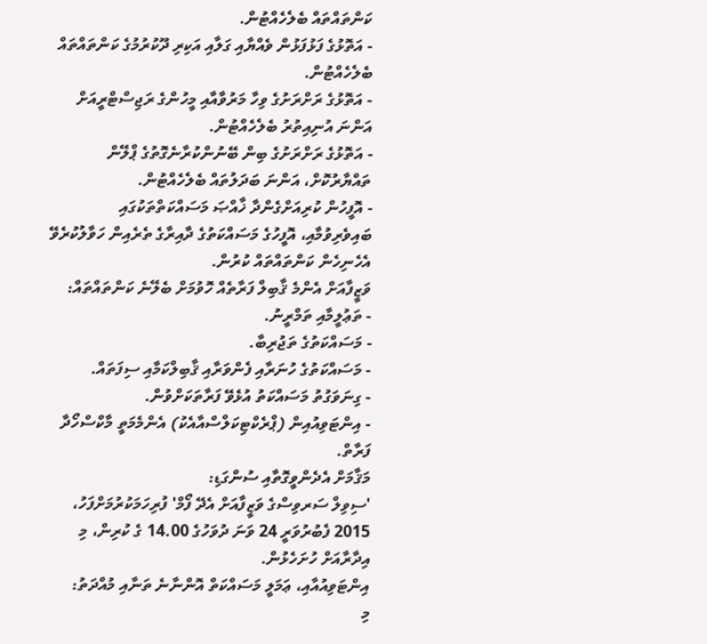ކަންތައްތައް ބެލެހެއްޓުން.
- އަތޮޅުގެ ފަޅުފަޅުން ވެއްޔާއި ގަލާއި އަކިރި ދޫކުރުމުގެ ކަންތައްތައް ބެލެހެއްޓުން.
- އަތޮޅުގެ ރަށްރަށުގެ ވިހާ މަރުވާއާއި މީހުންގެ ރަޖިސްޓްރީއަށް އަންނަ އުނިއިތުރު ބެލެހެއްޓުން.
- އަތޮޅުގެ ރަށްރަށުގެ ބިން ބޭނުންކުރާނެގޮތުގެ ޕްލޭން ތައްޔާރުކޮށް، އަންނަ ބަދަލުތައް ބެލެހެއްޓުން.
- އޮފީހުން ކުރިއަށްގެންދާ ޚާއްޞަ މަސައްކަތްތަކުގައި ބައިވެރިވުމާއި، އޮފީހުގެ މަސައްކަތުގެ ދާއިރާގެ ތެރެއިން ހަވާލުކުރެވޭ އެހެނިހެން ކަންތައްތައް ކުރުން.
ވަޒީފާއަށް އެންމެ ޤާބިލް ފަރާތެއް ހޮވުމަށް ބެލޭނެ ކަންތައްތައް:
- ތަޢުލީމާއި ތަމްރީނު.
- މަސައްކަތުގެ ތަޖުރިބާ.
- މަސައްކަތުގެ ހުނަރާއި ފެންވަރާއި ޤާބިލްކަމާއި ސިފަތައް.
- ގިނަވަގުތު މަސައްކަތު އުޅެވޭ ފަރާތަކަށްވުން.
- އިންޓަވިއުއިން (ޕްރެކްޓިކަލްސްއާއެކު) އެންމެމަތީ މާކްސްހޯދާ ފަރާތް.
މަޤާމަށް އެދެންވީގޮތާއި ސުންގަޑި:
'ސިވިލް ސަރވިސްގެ ވަޒީފާއަށް އެދޭ ފޯމް' ފުރިހަމަކުރުމަށްފަހު، 2015 ފެބުރުވަރީ 24 ވަނަ ދުވަހުގެ 14.00 ގެ ކުރިން، މި އިދާރާއަށް ހުށަހެޅުން.
އިންޓަވިއުއާއި، ޢަމަލީ މަސައްކަތް އޮންނާނެ ތަނާއި މުއްދަތު:
މި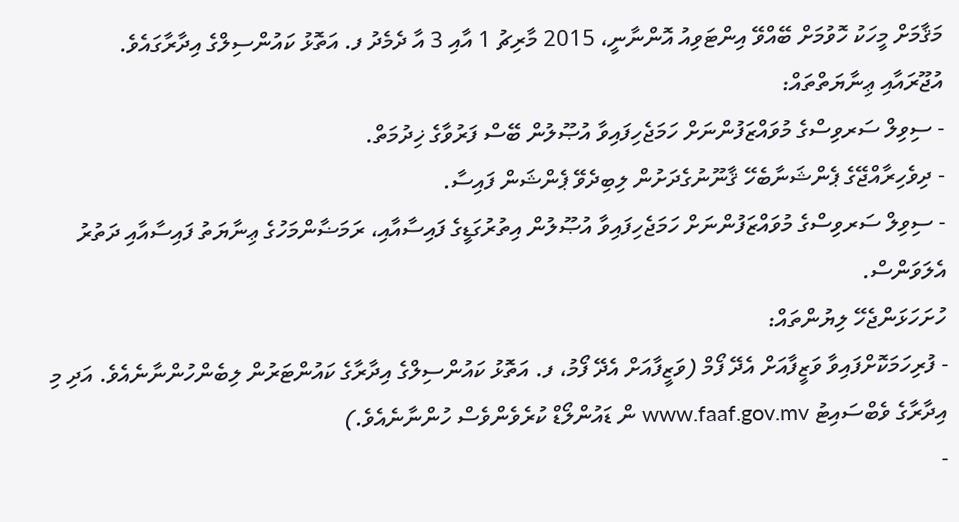މަޤާމަށް މީހަކު ހޮވުމަށް ބޭއްވޭ އިންޓަވިއު އޮންނާނީ، 2015 މާރިޗު 1 އާއި 3 އާ ދެމެދު ފ. އަތޮޅު ކައުންސިލްގެ އިދާރާގައެވެ.
އުޖޫރައާއި ޢިނާޔަތްތައް:
- ސިވިލް ސަރވިސްގެ މުވައްޒަފުންނަށް ހަމަޖެހިފައިވާ އުޞޫލުން ބޭސް ފަރުވާގެ ޚިދުމަތް.
- ދިވެހިރާއްޖޭގެ ޕެންޝަނާބެހޭ ޤާނޫނުގެދަށުން ލިބިދެވޭ ޕެންޝަން ފައިސާ.
- ސިވިލް ސަރވިސްގެ މުވައްޒަފުންނަށް ހަމަޖެހިފައިވާ އުޞޫލުން އިތުރުގަޑީގެ ފައިސާއާއި، ރަމަޟާންމަހުގެ ޢިނާޔަތު ފައިސާއާއި ދަތުރު އެލަވަންސް.
ހުށަހަޅަންޖެހޭ ލިޔުންތައް:
- ފުރިހަމަކޮށްފައިވާ ވަޒީފާއަށް އެދޭ ފޯމް (ވަޒީފާއަށް އެދޭ ފޯމު، ފ. އަތޮޅު ކައުންސިލްގެ އިދާރާގެ ކައުންޓަރުން ލިބެންހުންނާނެއެވެ. އަދި މި އިދާރާގެ ވެބްސައިޓު www.faaf.gov.mv ން ޑައުންލޯޑް ކުރެވެންވެސް ހުންނާނެއެވެ.)
-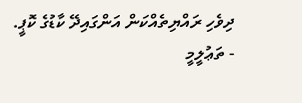ދިވެހި ރައްޔިތެއްކަން އަންގައިދޭ ކާޑުގެ ކޮޕީ.
- ތަޢުލީމީ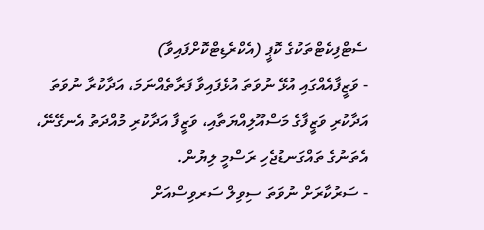ސެޓްފިކެޓްތަކުގެ ކޮޕީ (އެކްރެޑިޓްކޮށްފައިވާ)
- ވަޒީފާއެއްގައި އުޅޭ ނުވަތަ އުޅެފައިވާ ފަރާތެއްނަމަ، އަދާކުރާ ނުވަތަ އަދާކުރި ވަޒީފާގެ މަސްއޫލިއްޔަތާއި، ވަޒީފާ އަދާކުރި މުއްދަތު އެނގޭނޭ، އެތަނުގެ ތައްގަނޑުޖެހި ރަސްމީ ލިޔުން.
- ސަރުކާރަށް ނުވަތަ ސިވިލް ސަރވިސްއަށް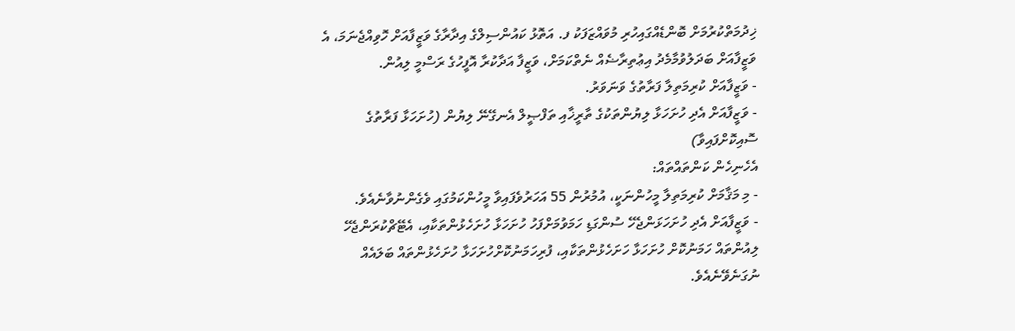ޚިދުމަތްކުރުމަށް ބޮންޑެއްގައިހުރި މުވައްޒަފަކު ފ. އަތޮޅު ކައުންސިލްގެ އިދާރާގެ ވަޒީފާއަށް ހޮވިއްޖެނަމަ، އެ ވަޒީފާއަށް ބަދަލުވުމާމެދު އިޢުތިރާޟެއް ނެތްކަމަށް، ވަޒީފާ އަދާކުރާ އޮފީހުގެ ރަސްމީ ލިއުން.
- ވަޒީފާއަށް ކުރިމަތިލާ ފަރާތުގެ ވަނަވަރު.
- ވަޒީފާއަށް އެދި ހުށަހަޅާ ލިޔުންތަކުގެ ތާރީޚާއި ތަފްޞީލް އެނގޭނޭ ލިޔުން (ހުށަހަޅާ ފަރާތުގެ ސޮއިކޮށްފައިވާ)
އެހެނިހެން ކަންތައްތައް:
- މި މަޤާމަށް ކުރިމަތިލާ މީހުންނަކީ، އުމުރުން 55 އަހަރުވެފައިވާ މީހުންކަމުގައި ވެގެންނުވާނެއެވެ.
- ވަޒީފާއަށް އެދި ހުށަހަޅަންޖެހޭ ސުންގަޑި ހަމަވުމަށްފަހު ހުށަހަޅާ ހުށަހެޅުންތަކާއި، އެޓޭޗްކުރަންޖެހޭ ލިއުންތައް ހަމަނުކޮށް ހުށަހަޅާ ހަށަހެޅުންތަކާއި، ފުރިހަމަނުކޮށްހުށަހަޅާ ހުށަހެޅުންތައް ބަލައެއް ނުގަނެވޭނެއެވެ.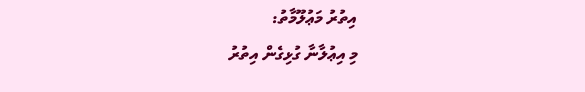އިތުރު މަޢުލޫމާތު:
މި އިޢުލާނާ ގުޅިގެން އިތުރު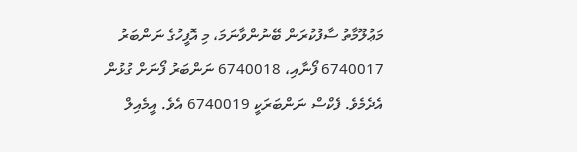މަޢުލޫމާތު ސާފުކުރަން ބޭނުންވާނަމަ، މި އޮފީހުގެ ނަންބަރު 6740017 ފޯނާއި، 6740018 ނަންބަރު ފޯނަށް ގުޅުން އެދެމެވެ. ފެކްސް ނަންބަރަކީ 6740019 އެވެ. އީމެއިލް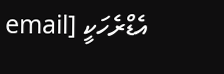އެޑްރެހަކީ [email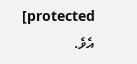protected] އެވެ.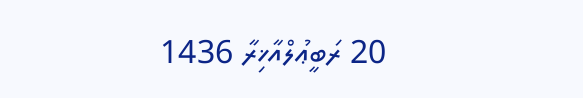20 ރަބީޢުލްއާޚިރާ 1436